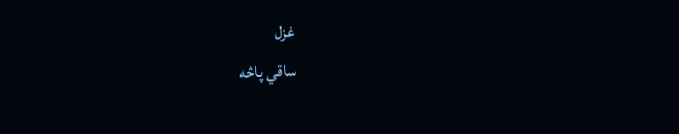غزل
ساقي پاڅه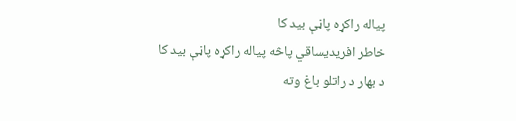پياله راکړه پاڼې بيد کا
خاطر افریديساقي پاڅه پياله راکړه پاڼې بيد کا
د بهار د راتلو باغ وته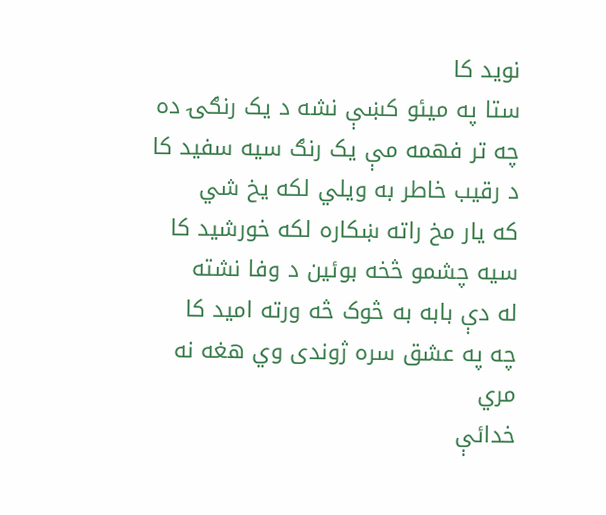نويد کا
ستا په ميئو کښې نشه د يک رنګۍ ده
چه تر فهمه مې يک رنګ سيه سفيد کا
د رقيب خاطر به ويلي لکه يخ شي
که يار مخ راته ښکاره لکه خورشيد کا
سيه چشمو څخه بوئين د وفا نشته
له دې بابه به څوک څه ورته اميد کا
چه په عشق سره ژوندی وي هغه نه مري
خدائې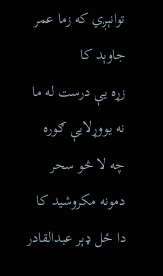توانېږي که زما عمر جاوېد کا
زړه يې درست له ما نه يووړلايې ګوره
چه لا څو سحر دمونه مکروشيد کا
دا ځل ډېر عبدالقادر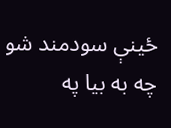ځينې سودمند شو
چه به بيا په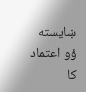ښايسته ؤو اعتماد کا